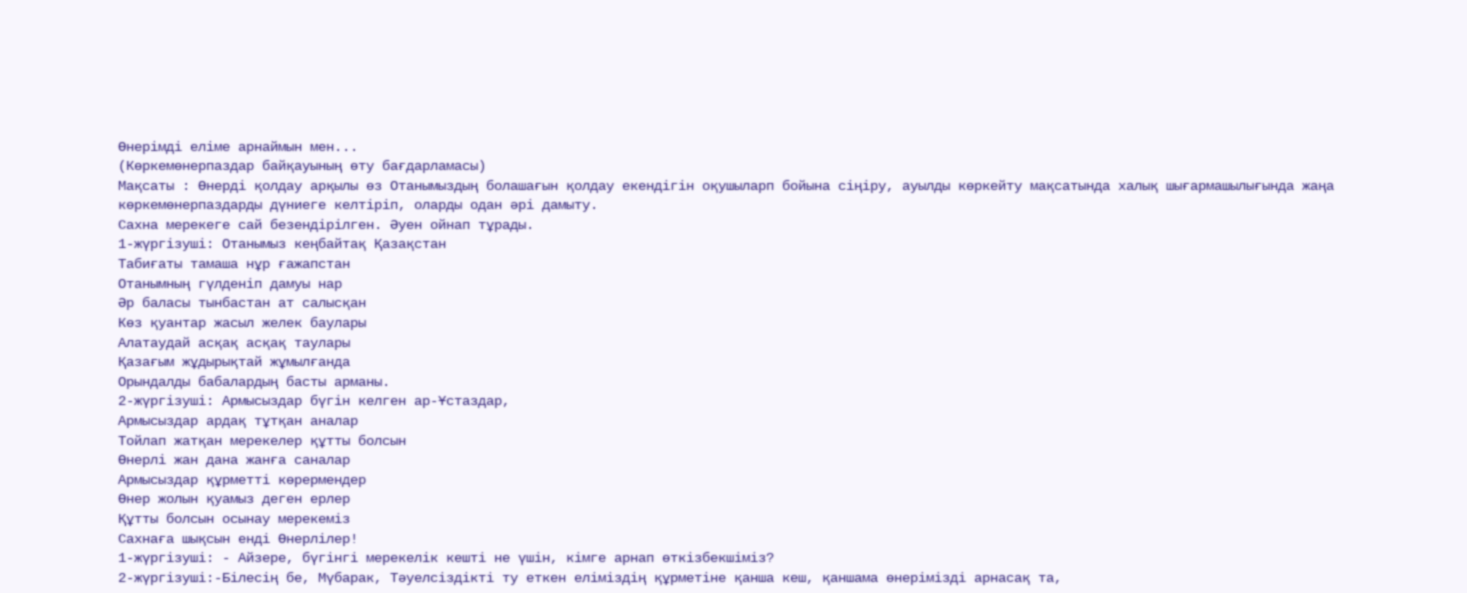Өнерімді еліме арнаймын мен...
(Көркемөнерпаздар байқауының өту бағдарламасы)
Мақсаты : Өнерді қолдау арқылы өз Отанымыздың болашағын қолдау екендігін оқушыларп бойына сіңіру, ауылды көркейту мақсатында халық шығармашылығында жаңа көркемөнерпаздарды дүниеге келтіріп, оларды одан әрі дамыту.
Сахна мерекеге сай безендірілген. Әуен ойнап тұрады.
1-жүргізуші: Отанымыз кеңбайтақ Қазақстан
Табиғаты тамаша нұр ғажапстан
Отанымның гүлденіп дамуы нар
Әр баласы тынбастан ат салысқан
Көз қуантар жасыл желек баулары
Алатаудай асқақ асқақ таулары
Қазағым жұдырықтай жұмылғанда
Орындалды бабалардың басты арманы.
2-жүргізуші: Армысыздар бүгін келген ар-Ұстаздар,
Армысыздар ардақ тұтқан аналар
Тойлап жатқан мерекелер құтты болсын
Өнерлі жан дана жанға саналар
Армысыздар құрметті көрермендер
Өнер жолын қуамыз деген ерлер
Құтты болсын осынау мерекеміз
Сахнаға шықсын енді Өнерлілер!
1-жүргізуші: - Айзере, бүгінгі мерекелік кешті не үшін, кімге арнап өткізбекшіміз?
2-жүргізуші:-Білесің бе, Мүбарак, Тәуелсіздікті ту еткен еліміздің құрметіне қанша кеш, қаншама өнерімізді арнасақ та,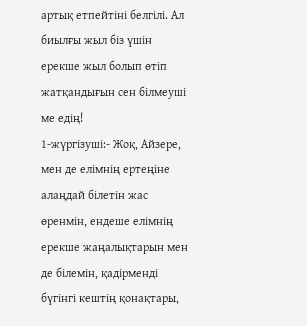артық етпейтіні белгілі. Ал биылғы жыл біз үшін ерекше жыл болып өтіп жатқандығын сен білмеуші ме едің!
1-жүргізуші:- Жоқ, Айзере, мен де елімнің ертеңіне алаңдай білетін жас өренмін, ендеше елімнің ерекше жаңалықтарын мен де білемін, қадірменді бүгінгі кештің қонақтары,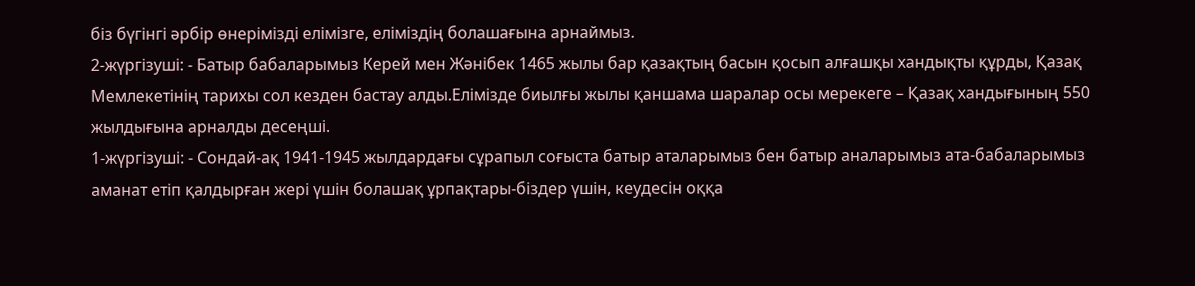біз бүгінгі әрбір өнерімізді елімізге, еліміздің болашағына арнаймыз.
2-жүргізуші: - Батыр бабаларымыз Керей мен Жәнібек 1465 жылы бар қазақтың басын қосып алғашқы хандықты құрды, Қазақ Мемлекетінің тарихы сол кезден бастау алды.Елімізде биылғы жылы қаншама шаралар осы мерекеге – Қазақ хандығының 550 жылдығына арналды десеңші.
1-жүргізуші: - Сондай-ақ 1941-1945 жылдардағы сұрапыл соғыста батыр аталарымыз бен батыр аналарымыз ата-бабаларымыз аманат етіп қалдырған жері үшін болашақ ұрпақтары-біздер үшін, кеудесін оққа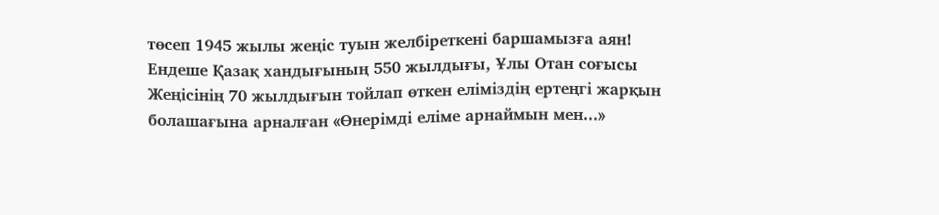төсеп 1945 жылы жеңіс туын желбіреткені баршамызға аян! Ендеше Қазақ хандығының 550 жылдығы, Ұлы Отан соғысы Жеңісінің 70 жылдығын тойлап өткен еліміздің ертеңгі жарқын болашағына арналған «Өнерімді еліме арнаймын мен...»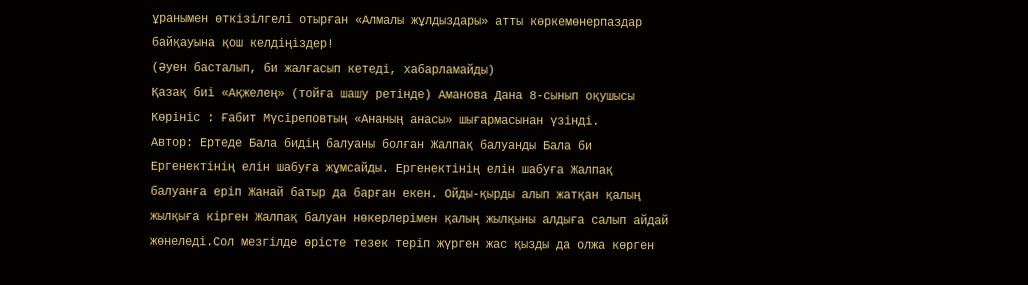ұранымен өткізілгелі отырған «Алмалы жұлдыздары» атты көркемөнерпаздар байқауына қош келдіңіздер!
(Әуен басталып, би жалғасып кетеді, хабарламайды)
Қазақ биі «Ақжелең» (тойға шашу ретінде) Аманова Дана 8-сынып оқушысы
Көрініс : Ғабит Мүсіреповтың «Ананың анасы» шығармасынан үзінді.
Автор: Ертеде Бала бидің балуаны болған Жалпақ балуанды Бала би Ергенектінің елін шабуға жұмсайды. Ергенектінің елін шабуға Жалпақ балуанға еріп Жанай батыр да барған екен. Ойды-қырды алып жатқан қалың жылқыға кірген Жалпақ балуан нөкерлерімен қалың жылқыны алдыға салып айдай жөнеледі.Сол мезгілде өрісте тезек теріп жүрген жас қызды да олжа көрген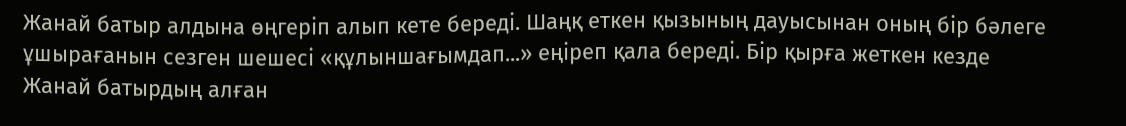Жанай батыр алдына өңгеріп алып кете береді. Шаңқ еткен қызының дауысынан оның бір бәлеге ұшырағанын сезген шешесі «құлыншағымдап...» еңіреп қала береді. Бір қырға жеткен кезде Жанай батырдың алған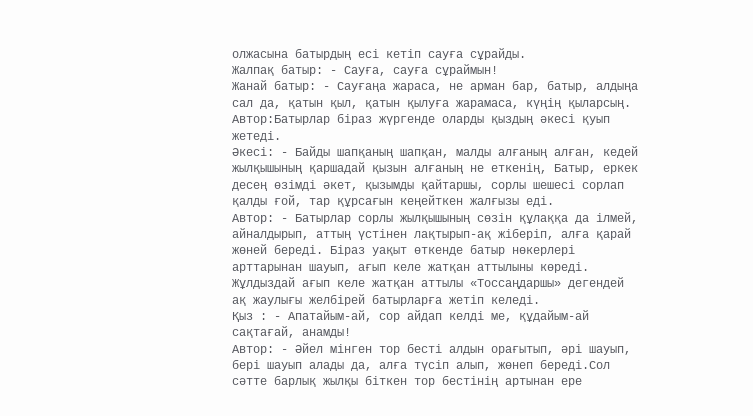олжасына батырдың есі кетіп сауға сұрайды.
Жалпақ батыр: - Сауға, сауға сұраймын!
Жанай батыр: - Сауғаңа жараса, не арман бар, батыр, алдыңа сал да, қатын қыл, қатын қылуға жарамаса, күңің қыларсың.
Автор:Батырлар біраз жүргенде оларды қыздың әкесі қуып жетеді.
Әкесі: - Байды шапқаның шапқан, малды алғаның алған, кедей жылқышының қаршадай қызын алғаның не еткенің, Батыр, еркек десең өзімді әкет, қызымды қайтаршы, сорлы шешесі сорлап қалды ғой, тар құрсағын кеңейткен жалғызы еді.
Автор: - Батырлар сорлы жылқышының сөзін құлаққа да ілмей, айналдырып, аттың үстінен лақтырып-ақ жіберіп, алға қарай жөней береді. Біраз уақыт өткенде батыр нөкерлері арттарынан шауып, ағып келе жатқан аттылыны көреді. Жұлдыздай ағып келе жатқан аттылы «Тоссаңдаршы» дегендей ақ жаулығы желбірей батырларға жетіп келеді.
Қыз : - Апатайым-ай, сор айдап келді ме, құдайым-ай сақтағай, анамды!
Автор: - Әйел мінген тор бесті алдын орағытып, әрі шауып, бері шауып алады да, алға түсіп алып, жөнеп береді.Сол сәтте барлық жылқы біткен тор бестінің артынан ере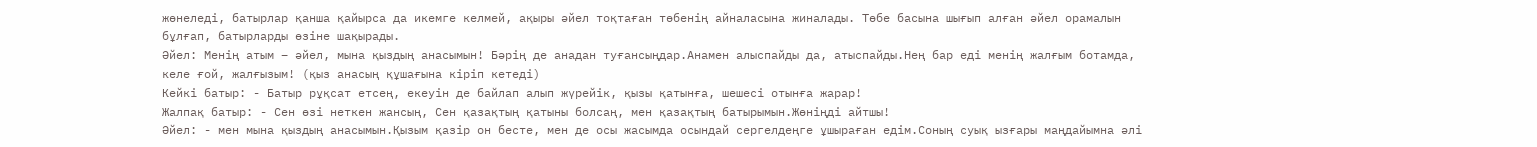жөнеледі, батырлар қанша қайырса да икемге келмей, ақыры әйел тоқтаған төбенің айналасына жиналады. Төбе басына шығып алған әйел орамалын бұлғап, батырларды өзіне шақырады.
Әйел: Менің атым – әйел, мына қыздың анасымын! Бәрің де анадан туғансыңдар.Анамен алыспайды да, атыспайды.Нең бар еді менің жалғым ботамда, келе ғой, жалғызым! (қыз анасың құшағына кіріп кетеді)
Кейкі батыр: - Батыр рұқсат етсең, екеуін де байлап алып жүрейік, қызы қатынға, шешесі отынға жарар!
Жалпақ батыр: - Сен өзі неткен жансың, Сен қазақтың қатыны болсаң, мен қазақтың батырымын.Жөніңді айтшы!
Әйел: - мен мына қыздың анасымын.Қызым қазір он бесте, мен де осы жасымда осындай сергелдеңге ұшыраған едім.Соның суық ызғары маңдайымна әлі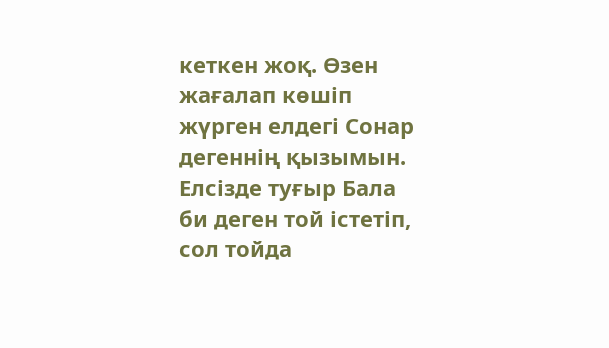кеткен жоқ. Өзен жағалап көшіп жүрген елдегі Сонар дегеннің қызымын. Елсізде туғыр Бала би деген той істетіп, сол тойда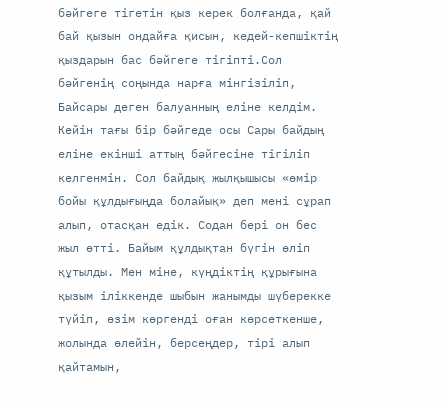бәйгеге тігетін қыз керек болғанда, қай бай қызын ондайға қисын, кедей-кепшіктің қыздарын бас бәйгеге тігіпті.Сол бәйгенің соңында нарға мінгізіліп, Байсары деген балуанның еліне келдім. Кейін тағы бір бәйгеде осы Сары байдың еліне екінші аттың бәйгесіне тігіліп келгенмін. Сол байдық жылқышысы «өмір бойы құлдығыңда болайық» деп мені сұрап алып, отасқан едік. Содан бері он бес жыл өтті. Байым құлдықтан бүгін өліп құтылды. Мен міне, күңдіктің құрығына қызым іліккенде шыбын жанымды шүберекке түйіп, өзім көргенді оған көрсеткенше, жолында өлейін, берсеңдер, тірі алып қайтамын,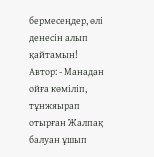бермесеңдер, өлі денесін алып қайтамын!
Автор: - Манадан ойға көміліп, тұнжяырап отырған Жалпақ балуан ұшып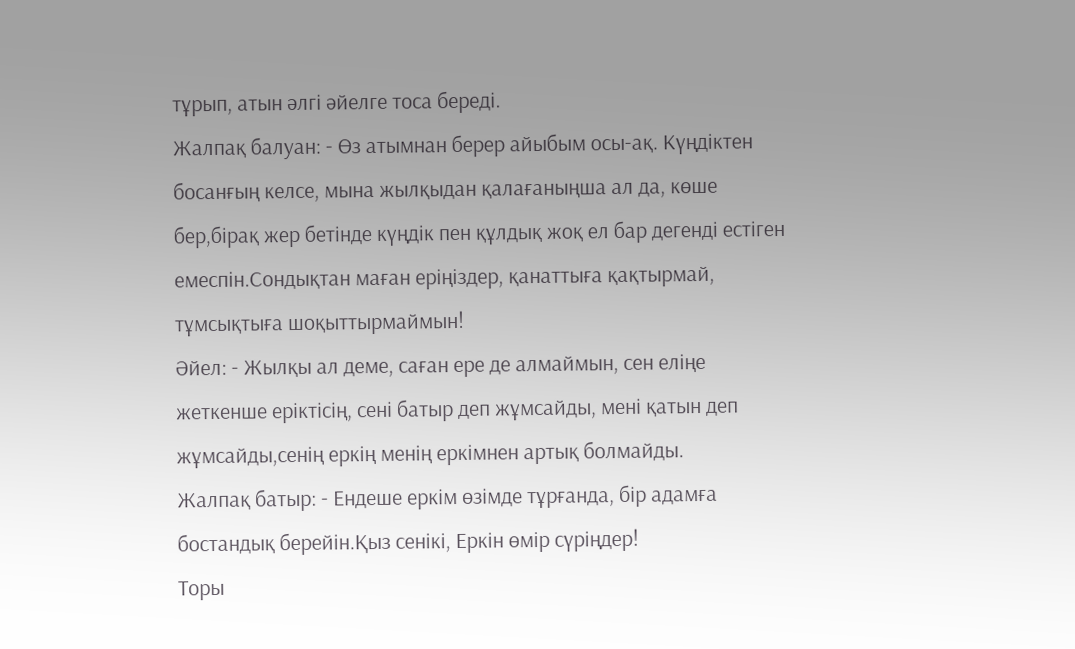тұрып, атын әлгі әйелге тоса береді.
Жалпақ балуан: - Өз атымнан берер айыбым осы-ақ. Күңдіктен босанғың келсе, мына жылқыдан қалағаныңша ал да, көше бер,бірақ жер бетінде күңдік пен құлдық жоқ ел бар дегенді естіген емеспін.Сондықтан маған еріңіздер, қанаттыға қақтырмай, тұмсықтыға шоқыттырмаймын!
Әйел: - Жылқы ал деме, саған ере де алмаймын, сен еліңе жеткенше еріктісің, сені батыр деп жұмсайды, мені қатын деп жұмсайды,сенің еркің менің еркімнен артық болмайды.
Жалпақ батыр: - Ендеше еркім өзімде тұрғанда, бір адамға бостандық берейін.Қыз сенікі, Еркін өмір сүріңдер!
Торы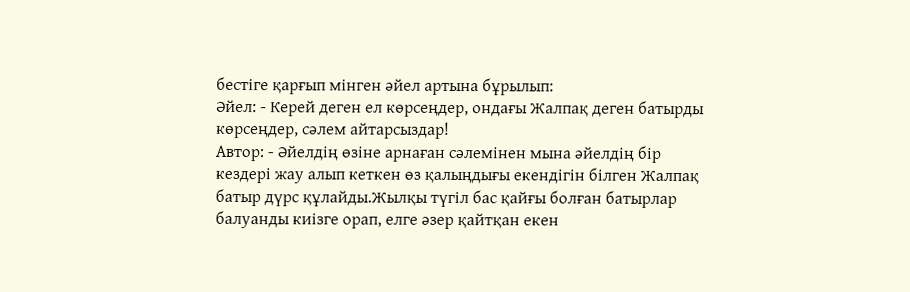бестіге қарғып мінген әйел артына бұрылып:
Әйел: - Керей деген ел көрсеңдер, ондағы Жалпақ деген батырды көрсеңдер, сәлем айтарсыздар!
Автор: - Әйелдің өзіне арнаған сәлемінен мына әйелдің бір кездері жау алып кеткен өз қалыңдығы екендігін білген Жалпақ батыр дүрс құлайды.Жылқы түгіл бас қайғы болған батырлар балуанды киізге орап, елге әзер қайтқан екен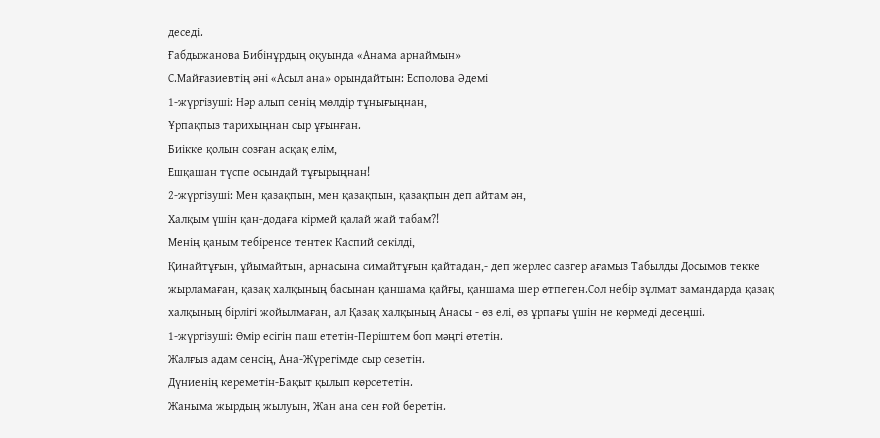деседі.
Ғабдыжанова Бибінұрдың оқуында «Анама арнаймын»
С.Майғазиевтің әні «Асыл ана» орындайтын: Есполова Әдемі
1-жүргізуші: Нәр алып сенің мөлдір тұнығыңнан,
Ұрпақпыз тарихыңнан сыр ұғынған.
Биікке қолын созған асқақ елім,
Ешқашан түспе осындай тұғырыңнан!
2-жүргізуші: Мен қазақпын, мен қазақпын, қазақпын деп айтам ән,
Халқым үшін қан-додаға кірмей қалай жай табам?!
Менің қаным тебіренсе тентек Каспий секілді,
Қинайтұғын, ұйымайтын, арнасына симайтұғын қайтадан,- деп жерлес сазгер ағамыз Табылды Досымов текке жырламаған, қазақ халқының басынан қаншама қайғы, қаншама шер өтпеген.Сол небір зұлмат замандарда қазақ халқының бірлігі жойылмаған, ал Қазақ халқының Анасы - өз елі, өз ұрпағы үшін не көрмеді десеңші.
1-жүргізуші: Өмір есігін паш ететін-Періштем боп мәңгі өтетін.
Жалғыз адам сенсің, Ана-Жүрегімде сыр сезетін.
Дүниенің кереметін-Бақыт қылып көрсететін.
Жаныма жырдың жылуын, Жан ана сен ғой беретін.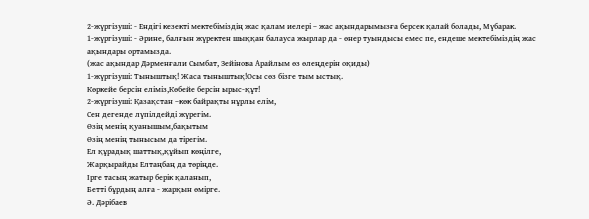2-жүргізуші: - Ендігі кезекті мектебіміздің жас қалам иелері – жас ақындарымызға берсек қалай болады, Мүбарак.
1-жүргізуші: - Әрине, балғын жүректен шыққан балауса жырлар да - өнер туындысы емес пе, ендеше мектебіміздің жас ақындары ортамызда.
(жас ақындар Дәрменғали Сымбат, Зейінова Арайлым өз өлеңдерін оқиды)
1-жүргізуші: Тыныштық! Жаса тыныштық!Осы сөз бізге тым ыстық.
Көркейе берсін еліміз,Көбейе берсін ырыс-құт!
2-жүргізуші: Қазақстан –көк байрақты нұрлы елім,
Сен дегенде лүпілдейді жүрегім.
Өзің менің қуанышым,бақытым
Өзің менің тынысым да тірегім.
Ел құрадық шаттық,құйып көңілге,
Жарқырайды Елтаңбаң да төріңде.
Ірге тасың жатыр берік қаланып,
Бетті бұрдың алға - жарқын өмірге.
Ә. Дәрібаев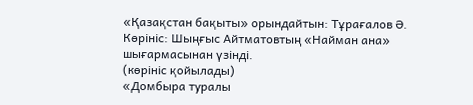«Қазақстан бақыты» орындайтын: Тұрағалов Ә.
Көрініс: Шыңғыс Айтматовтың «Найман ана» шығармасынан үзінді.
(көрініс қойылады)
«Домбыра туралы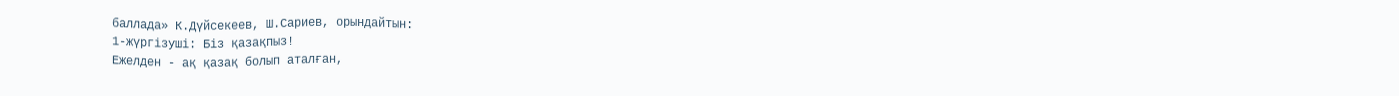баллада» К.Дүйсекеев, Ш.Сариев, орындайтын:
1-жүргізуші: Біз қазақпыз!
Ежелден - ақ қазақ болып аталған,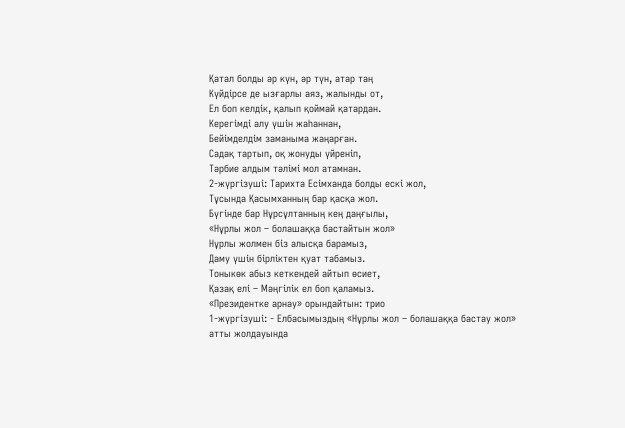Қатал болды әр күн, әр түн, атар таң
Күйдірсе де ызғарлы аяз, жалынды от,
Ел боп келдік, қалып қоймай қатардан.
Керегімді алу үшін жаһаннан,
Бейімделдім заманыма жаңарған.
Садақ тартып, оқ жонуды үйреніп,
Тәрбие алдым тәлімі мол атамнан.
2-жүргізуші: Тарихта Есімханда болды ескі жол,
Тұсында Қасымханның бар қасқа жол.
Бүгінде бар Нұрсұлтанның кең даңғылы,
«Нұрлы жол – болашаққа бастайтын жол»
Нұрлы жолмен біз алысқа барамыз,
Даму үшін бірліктен қуат табамыз.
Тоныкөк абыз кеткендей айтып өсиет,
Қазақ елі – Мәңгілік ел боп қаламыз.
«Президентке арнау» орындайтын: трио
1-жүргізуші: - Елбасымыздың «Нұрлы жол – болашаққа бастау жол» атты жолдауында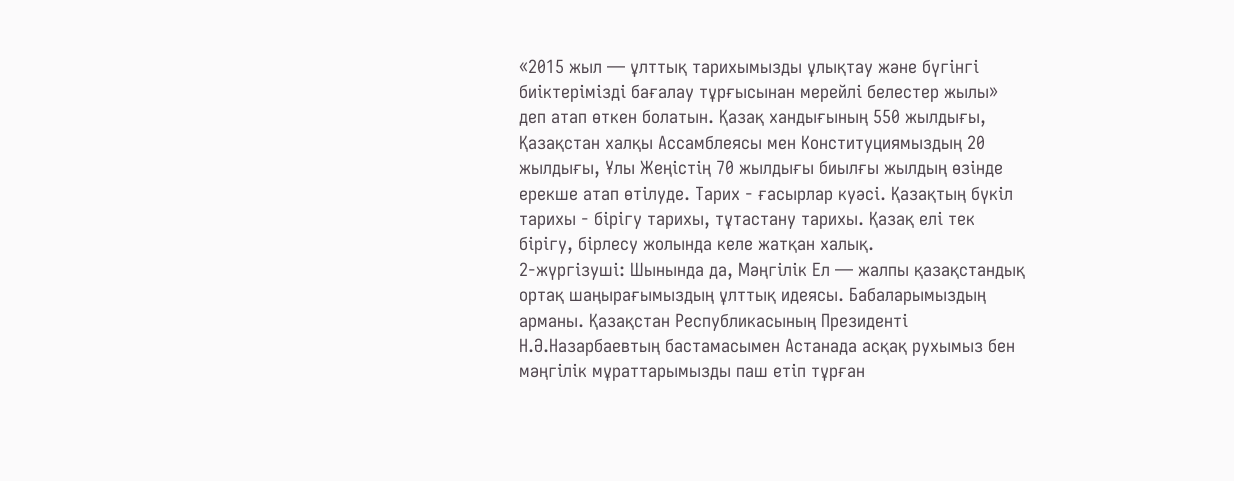«2015 жыл — ұлттық тарихымызды ұлықтау және бүгінгі биіктерімізді бағалау тұрғысынан мерейлі белестер жылы» деп атап өткен болатын. Қазақ хандығының 550 жылдығы, Қазақстан халқы Ассамблеясы мен Конституциямыздың 20 жылдығы, Ұлы Жеңістің 70 жылдығы биылғы жылдың өзінде ерекше атап өтілуде. Тарих - ғасырлар куәсі. Қазақтың бүкіл тарихы - бірігу тарихы, тұтастану тарихы. Қазақ елі тек бірігу, бірлесу жолында келе жатқан халық.
2-жүргізуші: Шынында да, Мәңгілік Ел — жалпы қазақстандық ортақ шаңырағымыздың ұлттық идеясы. Бабаларымыздың арманы. Қазақстан Республикасының Президенті Н.Ә.Назарбаевтың бастамасымен Астанада асқақ рухымыз бен мәңгілік мұраттарымызды паш етіп тұрған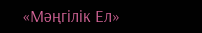«Мәңгілік Ел»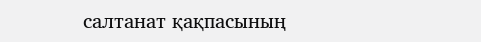салтанат қақпасының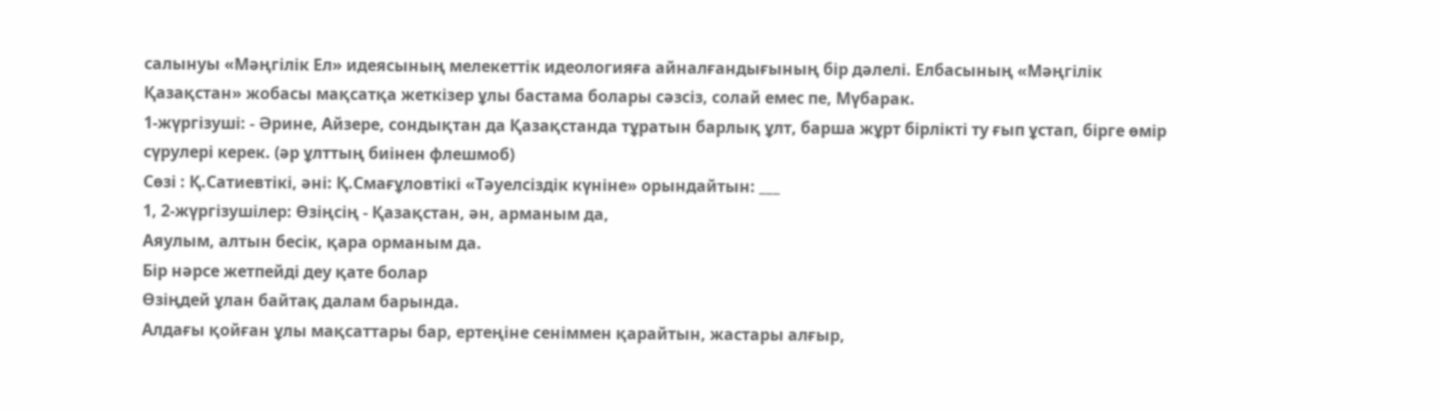салынуы «Мәңгілік Ел» идеясының мелекеттік идеологияға айналғандығының бір дәлелі. Елбасының «Мәңгілік Қазақстан» жобасы мақсатқа жеткізер ұлы бастама болары сәзсіз, солай емес пе, Мүбарак.
1-жүргізуші: - Әрине, Айзере, сондықтан да Қазақстанда тұратын барлық ұлт, барша жұрт бірлікті ту ғып ұстап, бірге өмір сүрулері керек. (әр ұлттың биінен флешмоб)
Сөзі : Қ.Сатиевтікі, әні: Қ.Смағұловтікі «Тәуелсіздік күніне» орындайтын: ___
1, 2-жүргізушілер: Өзіңсің - Қазақстан, ән, арманым да,
Аяулым, алтын бесік, қара орманым да.
Бір нәрсе жетпейді деу қате болар
Өзіңдей ұлан байтақ далам барында.
Алдағы қойған ұлы мақсаттары бар, ертеңіне сеніммен қарайтын, жастары алғыр,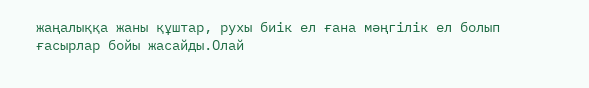жаңалыққа жаны құштар, рухы биік ел ғана мәңгілік ел болып ғасырлар бойы жасайды.Олай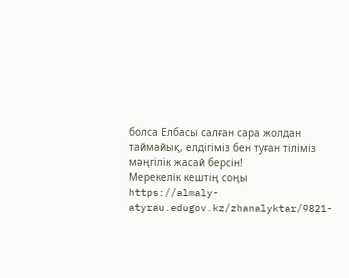болса Елбасы салған сара жолдан таймайық, елдігіміз бен туған тіліміз мәңгілік жасай берсін!
Мерекелік кештің соңы
https://almaly-atyrau.edugov.kz/zhanalyktar/9821-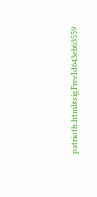patrioth.html#sigFreeId643eb63559